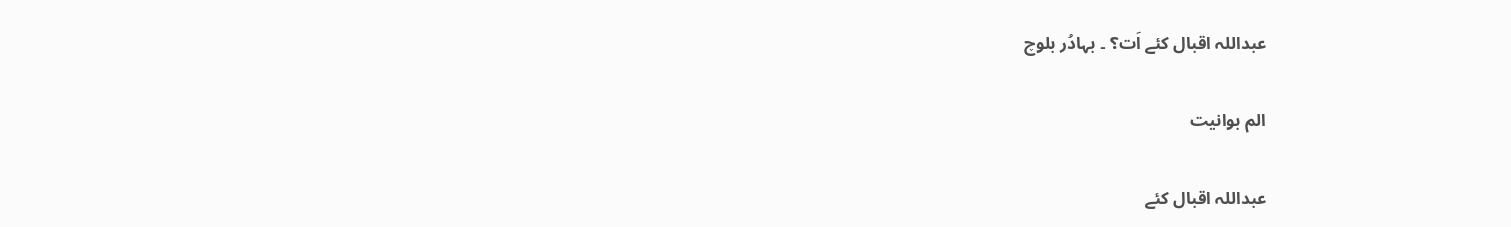عبداللہ اقبال کئے اَت؟ ۔ بہادُر بلوچ

الم بوانیت

عبداللہ اقبال کئے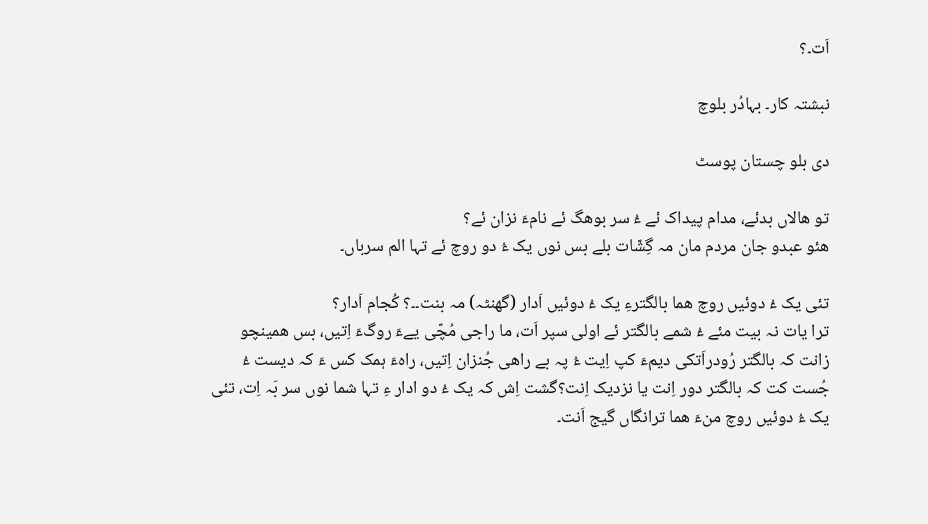اَت۔؟

نبشتہ کار۔ بہادُر بلوچ

دی بلو چستان پوسٹ

تو ھالاں بدئے، مدام پیداک ئے ءُ سر بوھگ ئے نامءَ نزان ئے؟
ھئو عبدو جان مردم مان مہ گِشّات بلے بس نوں یک ءُ دو روچ ئے تہا الم سرباں۔

تئی یک ءُ دوئیں روچ ھما بالگترءِ یک ءُ دوئیں اَدار (گھنٹہ) مہ بنت۔۔؟ کُجام اَدار؟
ترا یات نہ بیت مئے ءُ شمے بالگتر ئے اولی سپر اَت، ما راجی مُچّی یےءَ روگءَ اِتیں، بس ھمینچو زانت کہ بالگتر رُودراَتکی دیمءَ کپ اِیت ءُ پہ بے راھی جُنزان اِتیں، راہءَ ہمک کس ءَ کہ دیست ءُ جُست کت کہ بالگتر دور اِنت یا نزدیک اِنت؟گشت اِش کہ یک ءُ دو ادار ءِ تہا شما نوں سر بَہ اِت، تئی یک ءُ دوئیں روچ منءَ ھما ترانگاں گیج اَنت۔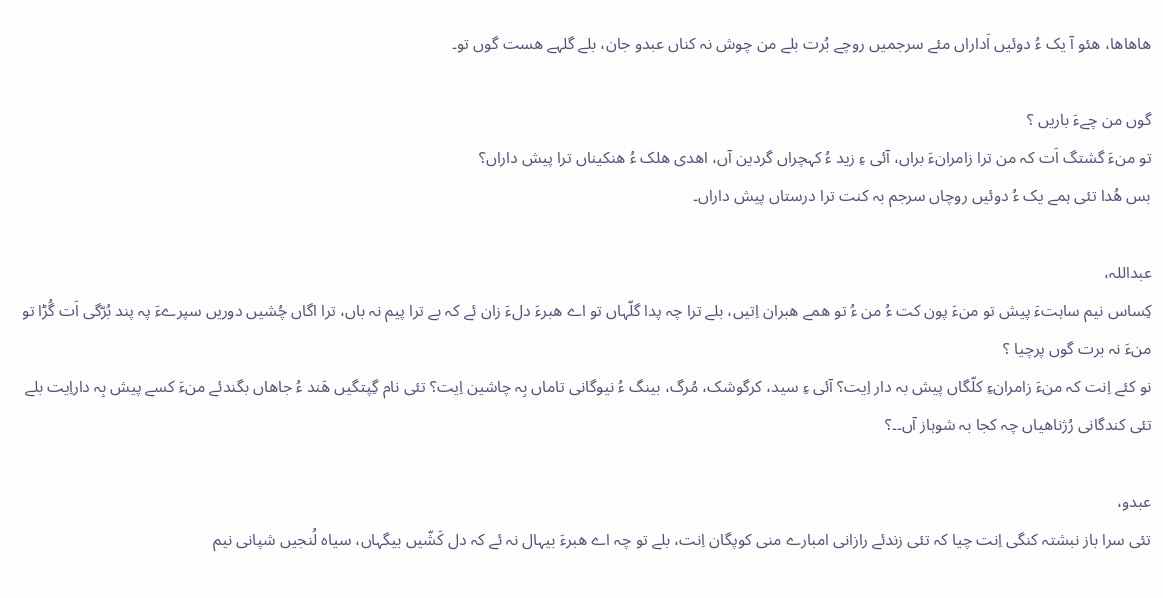ھاھاھا، ھئو آ یک ءُ دوئیں اَداراں مئے سرجمیں روچے بُرت بلے من چوش نہ کناں عبدو جان، بلے گلہے ھست گوں تو۔

گوں من چےءَ باریں ؟
تو منءَ گشتگ اَت کہ من ترا زامرانءَ براں، آئی ءِ زید ءُ کہچراں گردین آں، اھدی ھلک ءُ ھنکیناں ترا پیش داراں؟
بس ھُدا تئی ہمے یک ءُ دوئیں روچاں سرجم بہ کنت ترا درستاں پیش داراں۔

عبداللہ،
کِساس نیم ساہتءَ پیش تو منءَ پون کت ءُ من ءُ تو ھمے هبران اِتیں، بلے ترا چہ پدا گلّہاں تو اے هبرءَ دلءَ زان ئے کہ بے ترا پیم نہ باں، ترا اگاں چُشیں دوریں سپرےءَ پہ پند بُرّگی اَت گُڑا تو منءَ نہ برت گوں پرچیا ؟
نو کئے اِنت کہ منءَ زامرانءِ کلّگاں پیش بہ دار اِیت؟ آئی ءِ سید، کرگوشک، مُرگ، بینگ ءُ نیوگانی تاماں بِہ چاشین اِیت؟ تئی نام گِپتگیں هَند ءُ جاھاں بگندئے منءَ کسے پیش بِہ داراِیت بلے تئی کندگانی رُژناهیاں چہ کجا بہ شوہاز آں۔۔؟

عبدو،
تئی سرا باز نبشتہ کنگی اِنت چیا کہ تئی زندئے رازانی امبارے منی کوپگان اِنت، بلے تو چہ اے ھبرءَ بیہال نہ ئے کہ دل کَشّیں بیگہاں، سیاہ لُنجیں شپانی نیم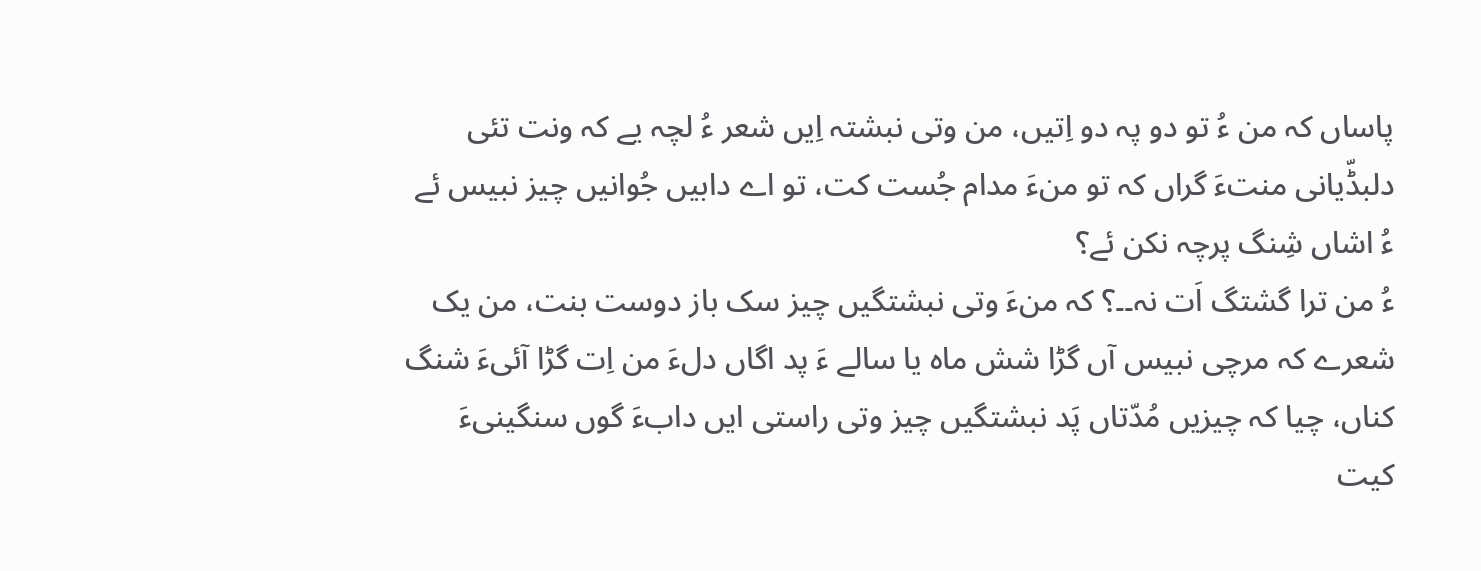پاساں کہ من ءُ تو دو پہ دو اِتیں، من وتی نبشتہ اِیں شعر ءُ لچہ یے کہ ونت تئی دلبڈّیانی منتءَ گراں کہ تو منءَ مدام جُست کت، تو اے دابیں جُوانیں چیز نبیس ئے ءُ اشاں شِنگ پرچہ نکن ئے؟
ءُ من ترا گشتگ اَت نہ۔۔؟ کہ منءَ وتی نبشتگیں چیز سک باز دوست بنت، من یک شعرے کہ مرچی نبیس آں گڑا شش ماہ یا سالے ءَ پد اگاں دلءَ من اِت گڑا آئیءَ شنگ کناں، چیا کہ چیزیں مُدّتاں پَد نبشتگیں چیز وتی راستی ایں دابءَ گوں سنگینیءَ کیت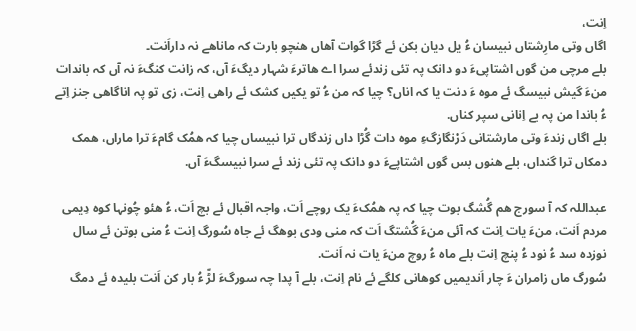اِنت،
اگاں وتی مارِشتاں نبیسان ءُ یل دیان بکن ئے گڑا گوات آهاں هنچو بارت کہ ماناھے نہ داراَنت۔
بلے مرچی من گوں اشتاپیءَ دو دانک پہ تئی زندئے سرا اے ھاترءَ شہار دیگءَ آں، کہ زانت کنگءَ نہ آں کہ باندات منءَ گیش نبیسگ ئے موہ ءَ دنت یا کہ اناں؟ چیا کہ من ءُ تو یکیں کشک ئے راھی اِنت، زی تو پہ اناگاھی جنز اِتے ءُ باندا من پہ بے اِنانی سپر کناں.
بلے اگاں زندءَ وتی مارشتانی دَرْنگازگءِ موہ دات گُڑا داں زندگاں ترا نبیساں چیا کہ همُک گامءَ ترا ماراں، همک دمکاں ترا گنداں، بلے ھنوں بس گوں اشتاپےءَ دو دانک پہ تئی زند ئے سرا نبیسگءَ آں.

عبداللہ کہ آ سورج ھم گُشگ بوت چیا کہ پہ ھمُکءَ یک روچے اَت، واجہ اقبال ئے بچ اَت، ءُ ھئو چُونہا کوہ دِیمی مردم اَنت، منءَ یات اِنت کہ آئی منءَ گُشتگ اَت کہ منی ودی بوھگ ئے جاہ سُورگ اِنت ءُ منی بوتن ئے سال نوزدہ سد ءُ نود ءُ پنچ اِنت بلے ماہ ءُ روچ منءَ یات نہ اَنت.
سُورگ ماں زامران ءَ چار اَندیمیں کوھانی کلگے ئے نام اِنت، بلے آ پدا چہ سورگءَ لڑّ ءُ بار کن اَنت بلیدہ ئے دمگ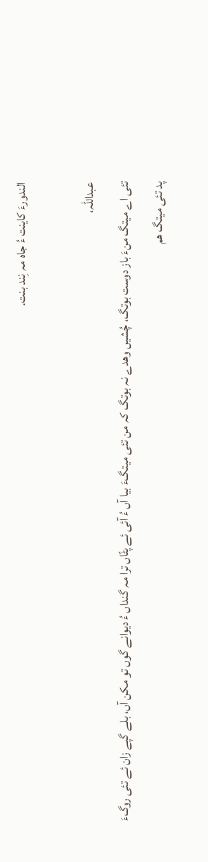الندورءَ کاینت ءُ جاہ مہ نِند بنت.

عبداللہ،
تئی اے میتگ منءَ باز دوست بوتگ، چُشیں وھدے نہ بوتگ کہ من تئی میتگءَ بیا آں ءُ آئی ئے پٹّاں ترا مہ گنداں ءُ دیوانے گوں تو مکن آں، بلے گپے زان ئے تئی روگءَ پد تئی میتگ ھم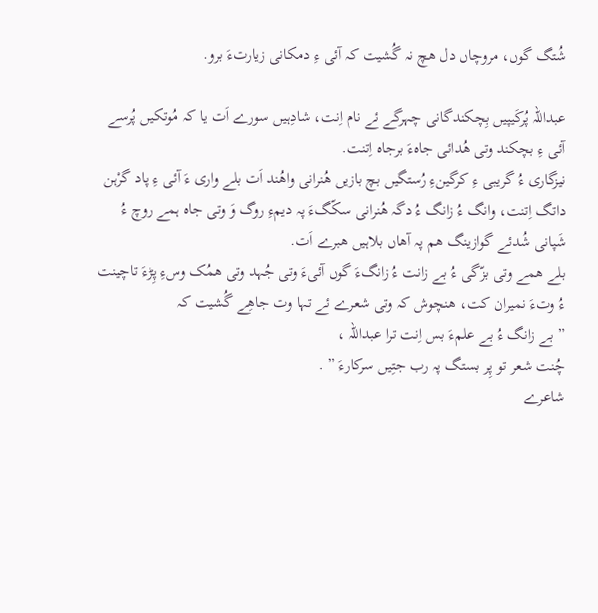شُتگ گوں، مروچاں دل ھچ نہ گُشیت کہ آئی ءِ دمکانی زیارتءَ برو.

عبداللہ پُرکَیپیں بِچکندگانی چہرگے ئے نام اِنت، شادِہیں سورے اَت یا کہ مُوتکیں پُرسے آئی ءِ بچکند وتی ھُدائی جاہءَ برجاہ اِتنت.
نیزگاری ءُ گریبی ءِ کرگینءِ رُستگیں بچ بازیں هُنرانی واهُند اَت بلے واری ءَ آئی ءِ پاد گرْہن داتگ اِتنت، وانگ ءُ زانگ ءُ دگہ ھُنرانی سکّگءَ پہ دیمءِ روگ وَ وتی جاہ ہمے روچ ءُ شَپانی شُدئے گوازینگ ھم پہ آھاں بلاہیں هبرے اَت.
بلے همے وتی بزّگی ءُ بے زانت ءُ زانگءَ گوں آئیءَ وتی جُہد وتی همُک وسءِ پِڑءَ تاچینت ءُ وتءَ نمیران کت، هنچوش کہ وتی شعرے ئے تہا وت جاهِے گُشیت کہ
” بے زانگ ءُ بے علمءَ بس اِنت ترا عبداللہ ،
چُنت شعر تو پِر بستگ پہ رب جتِیں سرکارءَ ” .
شاعرے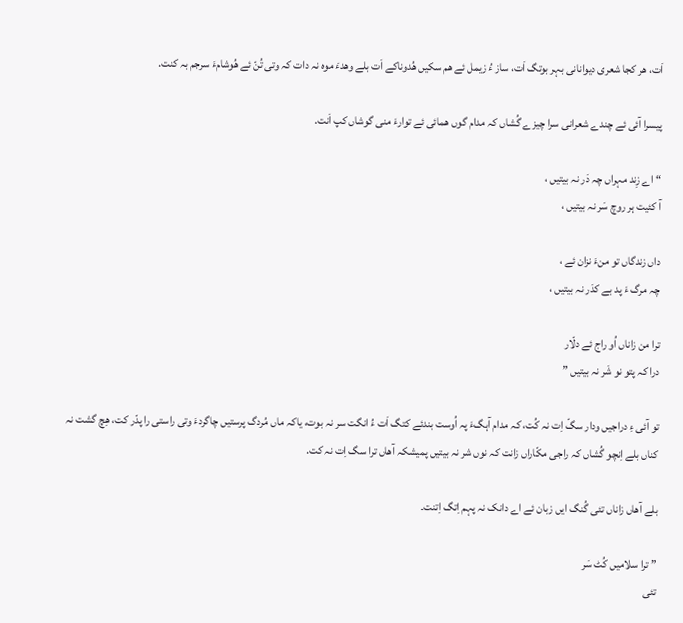اَت، هر کجا شعری دیوانانی بہر بوتگ اَت، ساز ءُ زیمل ئے ھم سکیں هُدوناکے اَت بلے وهدءَ موہ نہ دات کہ وتی تُنّ ئے هُوشامءَ سرجم بہ کنت.

پیسرا آئی ئے چندے شعرانی سرا چیزے گُشاں کہ مدام گوں همائی ئے توارءَ منی گوشاں کپ اَنت.

“اے زِند مہراں چہ دَر نہ بیتیں ،
آ کئیت ہر روچ سَر نہ بیتیں ،

داں زندگاں تو منءَ نزان ئے ،
چہ مرگ ءَ پد بے کدَر نہ بیتیں ،

ترا من زاناں اُو راج ئے دلّار
درا کہ پتو نو شَر نہ بیتیں ”

تو آئی ءِ دراجیں ودار سگّ اِت نہ کُت، کہ مدام آہگءَ پہ اُوست بندئے کتگ اَت ءُ انگت سر نہ بوت، یاکہ ماں مُردگ پرستیں چاگردءَ وتی راستی را پدّر کت، هِچ گشت نہ کناں بلے اِنچو گُشاں کہ راجی مکّاراں زانت کہ نوں شر نہ بیتیں پمیشکہ آهاں ترا سگ اِت نہ کت.

بلے آهاں زاناں تئی گُنگ ایں زبان ئے اے دانک نہ پہم اِتگ اِتنت۔

” ترا سلامیں کُٹ سَر
تئی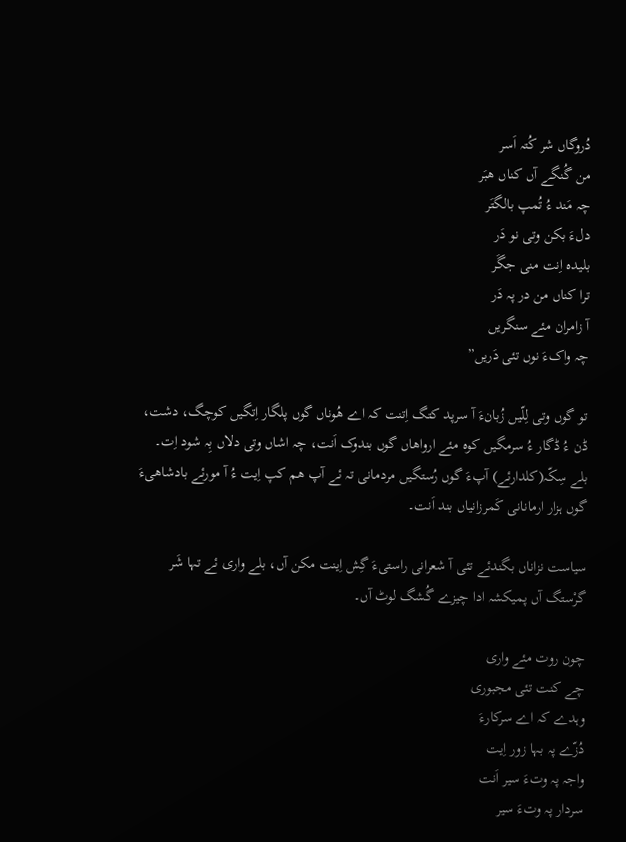دُروگاں شر کُتہ اَسر
من گُنگے آں کناں ھبَر
چہ مَند ءُ تُمپ بالگتَر
دلءَ بکن وتی نو دَر
بلیدہ اِنت منی جگَر
ترا کناں من در پہ دَر
آ زامران مئے سنگریں
چہ واکءَ نوں تئی دَریں”

تو گوں وتی لِلّیں زُبانءَ آ سرپد کتگ اِتنت کہ اے هُوناں گوں پلگار اِتگیں کوچگ، دشت، ڈن ءُ ڈگار ءُ سرمگیں کوہ مئے ارواهاں گوں بندوک اَنت، چہ اشاں وتی دلاں بِہ شود اِت۔ بلے سِکّہ(کلدارئے) آپءَ گوں رُستگیں مردمانی تہ ئے آپ هم کپ اِیت ءُ آ مورئے بادشاهیءَ گوں ہزار ارمانانی کَمرزانیاں بند اَنت۔

سیاست نزاناں بگندئے تئی آ شعرانی راستیءَ گِش اِینت مکن آں، بلے واری ئے تہا شَر گرْستگ آں پمیکشہ ادا چیزے گُشگ لوٹ آں۔

چون روت مئے واری
چے کنت تئی مجبوری
وہدے کہ اے سرکارءَ
دُزّے پہ بہا زور اِیت
واجہ پہ وتءَ سیر اَنت
سردار پہ وتءَ سیر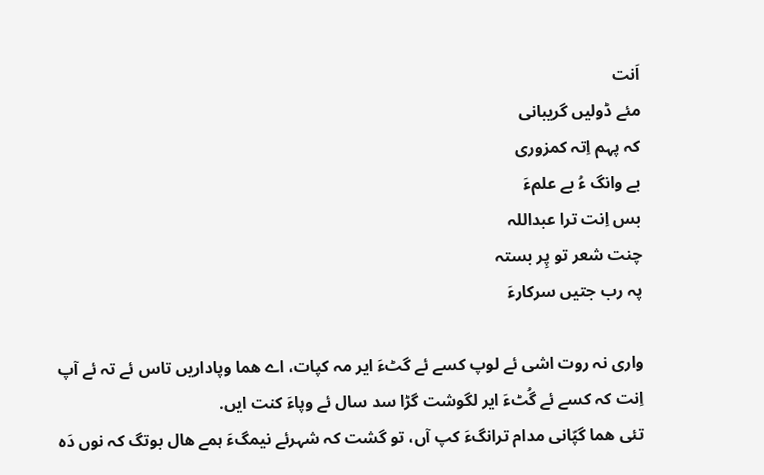اَنت
مئے ڈولیں گریبانی
کہ پہم اِتہ کمزوری
بے وانگ ءُ بے علمءَ
بس اِنت ترا عبداللہ
چنت شعر تو پِر بستہ
پہ رب جتیں سرکارءَ

واری نہ روت اشی ئے لوپ کسے ئے گٹءَ ایر مہ کپات، اے هما وپاداریں تاس ئے تہ ئے آپ اِنت کہ کسے ئے گُٹءَ ایر لگوشت گڑا سد سال ئے وپاءَ کنت ایں.
تئی ھما گپّانی مدام ترانگءَ کپ آں، تو گشت کہ شہرئے نیمگءَ ہمے ھال بوتگ کہ نوں دَہ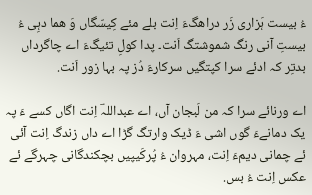ءُ بیست ہَزاری زَر دراهگءَ اِنت بلے مئے کِیسّگاں وَ ھما دہِی ءُ بیستِ آنی رنگ شموشتگ اَنت۔ پدا کولِ تئیگءَ اے چاگرداں بدتِر کہ ادئے سرا کپتگیں سرکارءَ دُز پہ بہا زور اَنت.

اے ورنائے سرا کہ من لَبجان آں، اے عبداللہؔ اِنت اگاں کسے ءَ پہ یک دمانےءَ گوں اشی ءَ ڈیک وارتگ گڑا اے داں زندگ اِنت آئی ئے چمانی دیمءَ اِنت، مہروان ءُ پُرکَیپیں بچکندگانی چہرگے ئے عکس اِنت ءُ بس.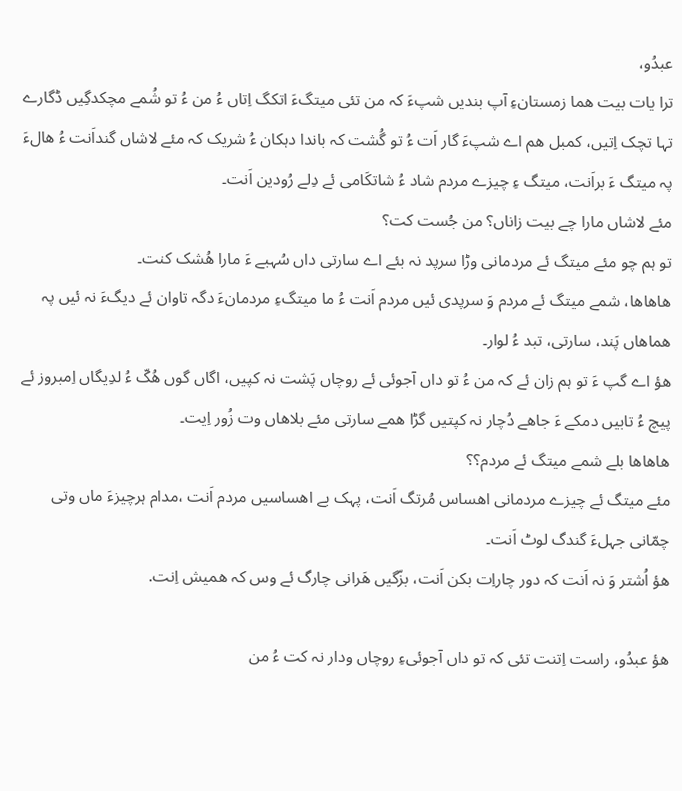عبدُو،
ترا یات بیت ھما زمستانءِ آپ بندیں شپءَ کہ من تئی میتگءَ اتکگ اِتاں ءُ من ءُ تو شُمے مچکدگِیں ڈگارے تہا تچک اِتیں، کمبل هم اے شپءَ گار اَت ءُ تو گُشت کہ باندا دہکان ءُ شریک کہ مئے لاشاں گنداَنت ءُ ھالءَ پہ میتگ ءَ براَنت، میتگ ءِ چیزے مردم شاد ءُ شاتکَامی ئے دِلے رُودین اَنت۔
مئے لاشاں مارا چے بیت زاناں؟ من جُست کت؟
تو ہم چو مئے میتگ ئے مردمانی وڑا سرپد نہ بئے اے سارتی داں سُہبے ءَ مارا ھُشک کنت۔
ھاھاھا، شمے میتگ ئے مردم وَ سرپدی ئیں مردم اَنت ءُ ما میتگءِ مردمانءَ دگہ تاوان ئے دیگءَ نہ ئیں پہ ھماھاں پَند، سارتی، تبد ءُ لوار۔
ھؤ اے گپ ءَ تو ہم زان ئے کہ من ءُ تو داں آجوئی ئے روچاں پَشت نہ کپیں، اگاں گوں ھُکّ ءُ لدِیگاں اِمبروز ئے پیچ ءُ تابیں دمکے ءَ جاھے دُچار نہ کپتیں گڑا همے سارتی مئے بلاھاں وت زُور اِیت۔
ھاھاھا بلے شمے میتگ ئے مردم؟؟
مئے میتگ ئے چیزے مردمانی اھساس مُرتگ اَنت، پہک بے اھساسیں مردم اَنت ،مدام ہرچیزءَ ماں وتی چمّانی جہلءَ گندگ لوٹ اَنت۔
ھؤ اُشتر وَ نہ اَنت کہ دور چاراِت بکن اَنت، بزّگیں ھَرانی چارگ ئے وس کہ همیش اِنت.

ھؤ عبدُو، راست اِتنت تئی کہ تو داں آجوئیءِ روچاں ودار نہ کت ءُ من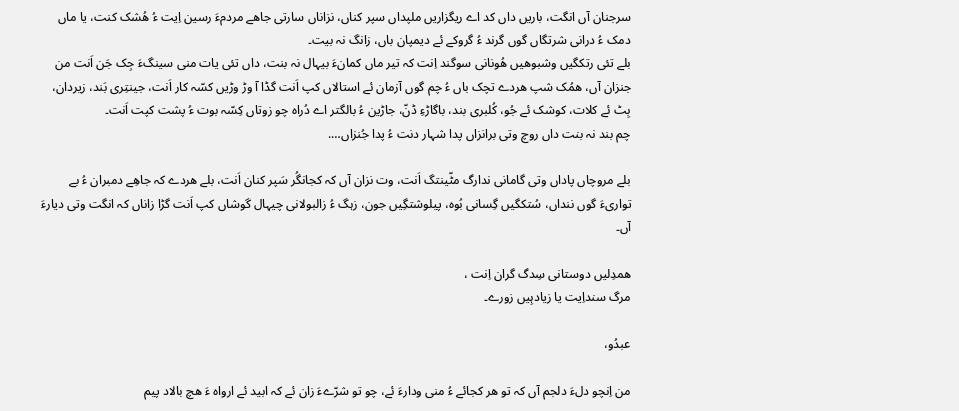سرجنان آں انگت، باریں داں کد اے ریگزاریں ملپداں سپر کناں، نزاناں سارتی جاھے مردمءَ رسین اِیت ءُ ھُشک کنت، یا ماں دمک ءُ درانی شرتگاں گوں گرند ءُ گروکے ئے دیمپان باں، زانگ نہ بیت۔
بلے تئی رتکگیں وشبوھیں هُونانی سوگند اِنت کہ تیر ماں کمانءَ بیہال نہ بنت، داں تئی یات منی سینگءَ جِک جَن اَنت من جنزان آں، همُک شپ هردے تچک باں ءُ چم گوں آزمان ئے استالاں کپ اَنت گڈا آ وڑ وڑیں کسّہ کار اَنت، جینتِری بَند، زیردان، بِٹ ئے کلات، کوشک ئے جُو، کُلبری بند، باگاڑءِ ڈنّ، جاڑین ءُ بالگتر اے دُراہ چو زوتاں کِسّہ بوت ءُ پشت کپت اَنت۔
چم بند نہ بنت داں روچ وتی برانزاں پدا شہار دنت ءُ پدا جُنزاں….

بلے مروچاں پاداں وتی گامانی ندارگ مٹّینتگ اَنت، وت نزان آں کہ کجانگُر سَپر کنان اَنت، بلے هردے کہ جاهِے دمبران ءُ بے تواریءَ گوں ننداں، سُتکگیں گِسانی بُوہ، پیلوشتگِیں جون، زہگ ءُ زالبولانی چیہال گوشاں کپ اَنت گڑا زاناں کہ انگت وتی دیارءَ آں۔

همدِلیں دوستانی سِدگ گران اِنت ،
مرگ سنداِیت یا زیادہِیں زورے۔

عبدُو،

من اِنچو دلءَ دلجم آں کہ تو هر کجائے ءُ منی ودارءَ ئے، چو تو شرّےءَ زان ئے کہ ابید ئے ارواہ ءَ ھچ بالاد پیم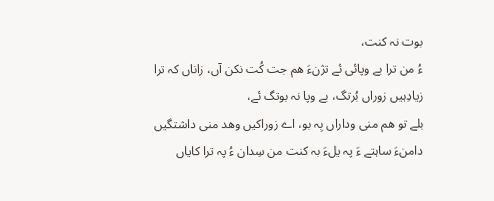بوت نہ کنت،
ءُ من ترا بے وپائی ئے تژنءَ هم جت کُت نکن آں، زاناں کہ ترا زیادِہیں زوراں بُرتگ، بے وپا نہ بوتگ ئے،
بلے تو ھم منی وداراں بِہ بو، اے زوراکیں وهد منی داشتگیں دامنءَ ساہتے ءَ پہ یلءَ بہ کنت من سِدان ءُ پہ ترا کایاں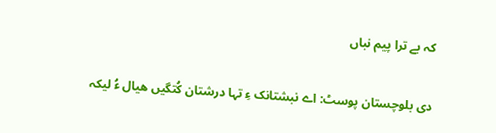کہ بے ترا پیم نباں

دی بلوچستان پوسٹ: اے نبشتانک ءِ تہا درشتان کُتگیں ھیال ءُ لیکہ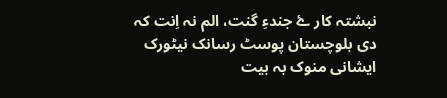نبشتہ کار ۓ جندءِ گنت، الم نہ اِنت کہ دی بلوچستان پوسٹ رسانک نیٹورک ایشانی منوک بہ بیت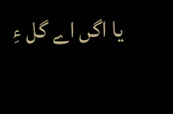یا اگں اے گل ءِ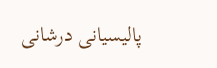پالیسیانی درشانی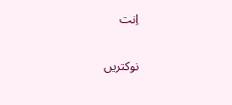اِنت

نوکتریں